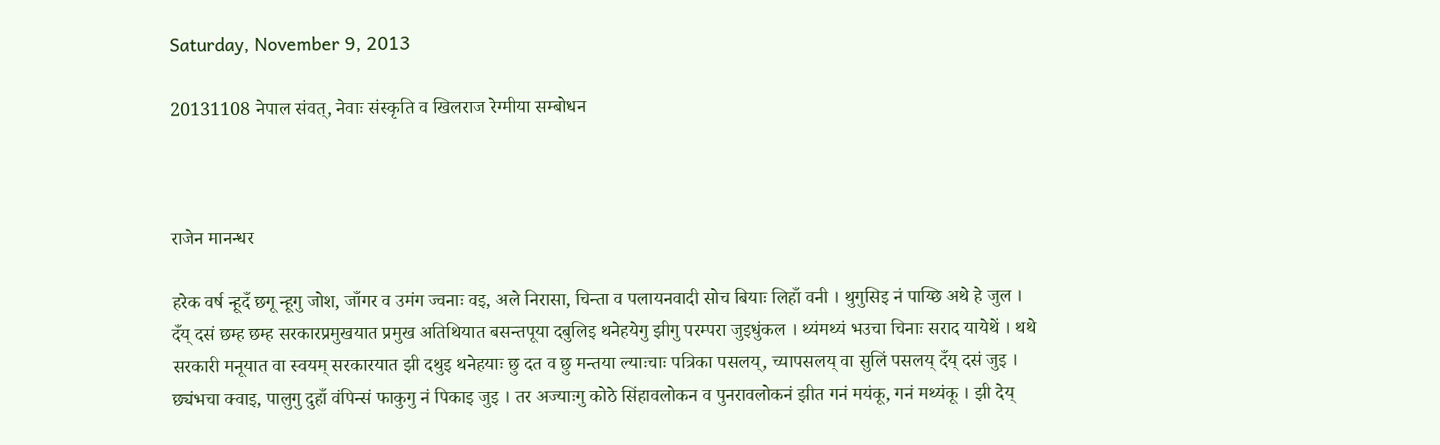Saturday, November 9, 2013

20131108 नेपाल संवत्, नेवाः संस्कृति व खिलराज रेग्मीया सम्बोधन



राजेन मानन्धर

हरेक वर्ष न्हूदँ छगू न्हूगु जोश, जाँगर व उमंग ज्वनाः वइ, अले निरासा, चिन्ता व पलायनवादी सोच बियाः लिहाँ वनी । थुगुसिइ नं पाय्छि अथे हे जुल । दँय् दसं छम्ह छम्ह सरकारप्रमुखयात प्रमुख अतिथियात बसन्तपूया दबुलिइ थनेहयेगु झीगु परम्परा जुइधुंकल । थ्यंमथ्यं भउचा चिनाः सराद यायेथें । थथे सरकारी मनूयात वा स्वयम् सरकारयात झी दथुइ थनेहयाः छु दत व छु मन्तया ल्याःचाः पत्रिका पसलय्, च्यापसलय् वा सुलिं पसलय् दँय् दसं जुइ । छ्यंभचा क्वाइ, पालुगु दुहाँ वंपिन्सं फाकुगु नं पिकाइ जुइ । तर अज्याःगु कोठे सिंहावलोकन व पुनरावलोकनं झीत गनं मयंकू, गनं मथ्यंकू । झी देय्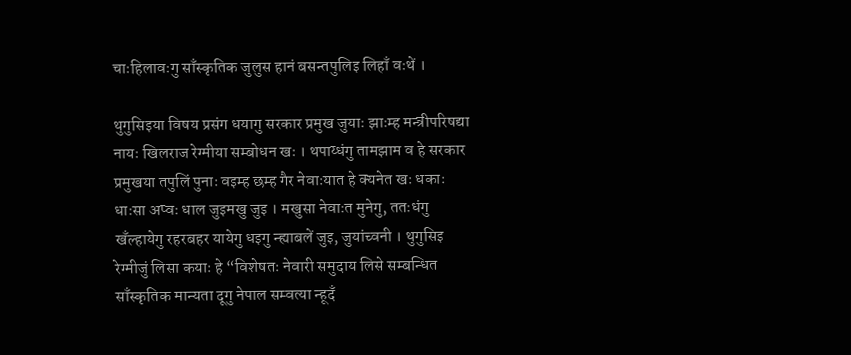चाःहिलावःगु साँस्कृतिक जुलुस हानं बसन्तपुलिइ लिहाँ वःथें ।

थुगुसिइया विषय प्रसंग धयागु सरकार प्रमुख जुयाः झाःम्ह मन्त्रीपरिषद्या नायः खिलराज रेग्मीया सम्बोधन खः । थपाय्धंगु तामझाम व हे सरकार प्रमुखया तपुलिं पुनाः वइम्ह छम्ह गैर नेवाःयात हे क्यनेत खः धकाः धाःसा अप्वः धाल जुइमखु जुइ । मखुसा नेवाःत मुनेगु, ततःधंगु खँल्हायेगु रहरबहर यायेगु धइगु न्ह्याबलें जुइ, जुयांच्वनी । थुगुसिइ रेग्मीजुं लिसा कयाः हे “विशेषतः नेवारी समुदाय लिसे सम्बन्धित साँस्कृतिक मान्यता दूगु नेपाल सम्वत्या न्हूदँ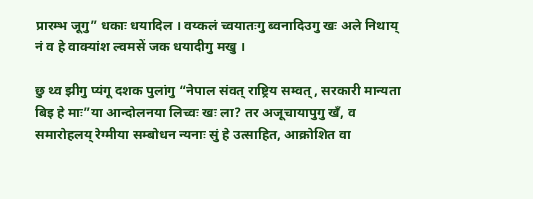प्रारम्भ जूगु” धकाः धयादिल । वय्कलं च्वयातःगु ब्वनादिउगु खः अले निथाय् नं व हे वाक्यांश ल्वमसें जक धयादीगु मखु ।

छु थ्व झीगु प्यंगू दशक पुलांगु “नेपाल संवत् राष्ट्रिय सम्वत्, सरकारी मान्यता बिइ हे माः”या आन्दोलनया लिच्वः खः ला? तर अजूचायापुगु खँ, व समारोहलय् रेग्मीया सम्बोधन न्यनाः सुं हे उत्साहित, आक्रोशित वा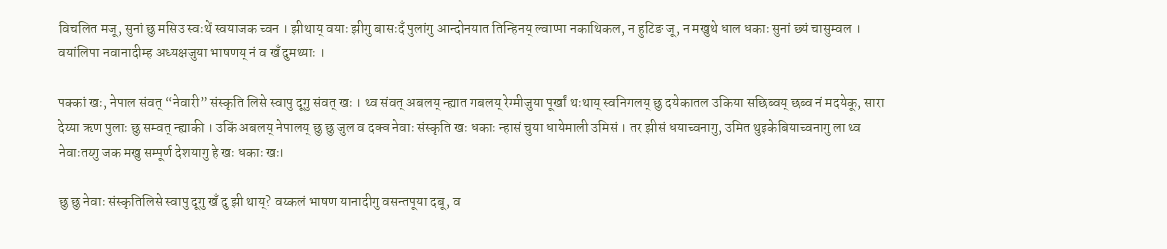विचलित मजू, सुनां छु मसिउ स्वःथें स्वयाजक च्वन । झीथाय् वयाः झीगु बासःदँ पुलांगु आन्दोनयात तिन्हिनय् ल्वाप्पा नकाथिकल, न हुटिङ जू, न मखुथे धाल धकाः सुनां छ्यं चासुम्वल । वयांलिपा नवानादीम्ह अध्यक्षजुया भाषणय् नं व खँ दुमथ्याः ।

पक्कां खः, नेपाल संवत् “नेवारी” संस्कृति लिसे स्वापु दूगु संवत् खः । थ्व संवत् अबलय् न्ह्यात गबलय् रेग्मीजुया पूर्खां थःथाय् स्वनिगलय् छु दयेकातल उकिया सछिब्वय् छब्व नं मदयेकू, सारा देय्या ऋण पुलाः छु सम्वत् न्ह्याकी । उकिं अबलय् नेपालय् छु छु जुल व दक्व नेवाः संस्कृति खः धकाः न्हासं चुया धायेमाली उमिसं । तर झीसं धयाच्वनागु, उमित थुइकेबियाच्वनागु ला थ्व नेवाःतय्गु जक मखु सम्पूर्ण देशयागु हे खः धकाः खः।

छु छु नेवाः संस्कृतिलिसे स्वापु दूगु खँ दु झी थाय्? वय्कलं भाषण यानादीगु वसन्तपूया दबू, व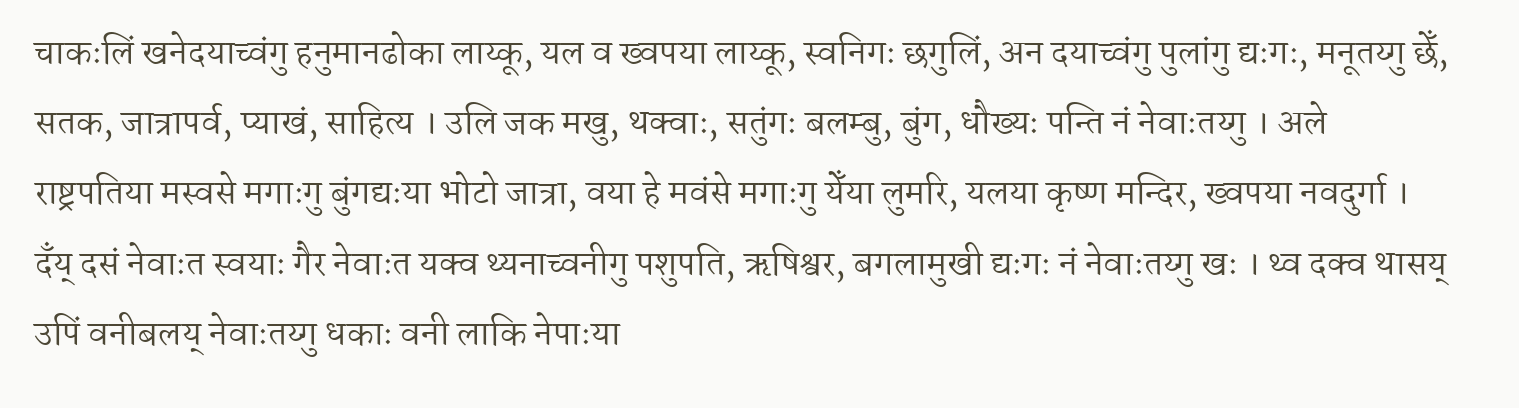चाकःलिं खनेदयाच्वंगु हनुमानढोका लाय्कू, यल व ख्वपया लाय्कू, स्वनिगः छगुलिं, अन दयाच्वंगु पुलांगु द्यःगः, मनूतय्गु छेँ, सतक, जात्रापर्व, प्याखं, साहित्य । उलि जक मखु, थक्वाः, सतुंगः बलम्बु, बुंग, धौख्यः पन्ति नं नेवाःतय्गु । अले राष्ट्रपतिया मस्वसे मगाःगु बुंगद्यःया भोटो जात्रा, वया हे मवंसे मगाःगु येँया लुमरि, यलया कृष्ण मन्दिर, ख्वपया नवदुर्गा । दँय् दसं नेवाःत स्वयाः गैर नेवाःत यक्व थ्यनाच्वनीगु पशुपति, ऋषिश्वर, बगलामुखी द्यःगः नं नेवाःतय्गु खः । थ्व दक्व थासय् उपिं वनीबलय् नेवाःतय्गु धकाः वनी लाकि नेपाःया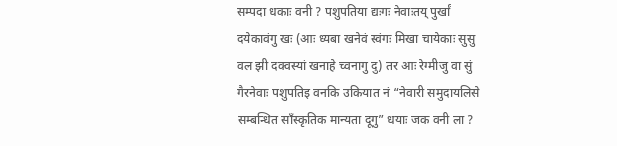सम्पदा धकाः वनी ? पशुपतिया द्यःगः नेवाःतय् पुर्खां दयेकावंगु खः (आः ध्यबा खनेवं स्वंगः मिखा चायेकाः सुसु वल झी दक्वस्यां खनाहे च्वनागु दु) तर आः रेग्मीजु वा सुं गैरनेवाः पशुपतिइ वनकि उकियात नं “नेवारी समुदायलिसे सम्बन्धित साँस्कृतिक मान्यता दूगु” धयाः जक वनी ला ?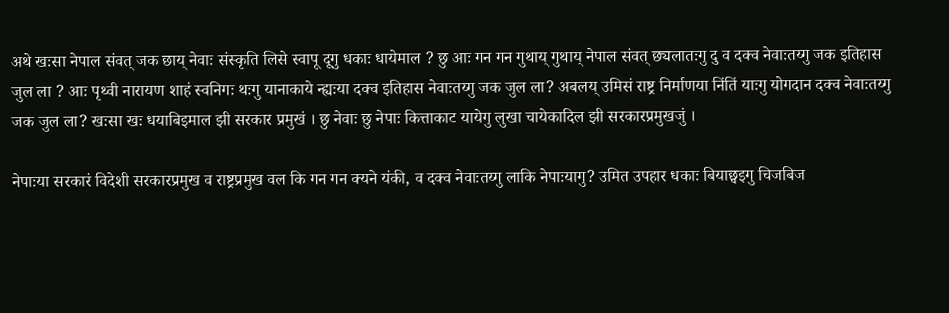अथे खःसा नेपाल संवत् जक छाय् नेवाः संस्कृति लिसे स्वापू दूगु धकाः धायेमाल ? छु आः गन गन गुथाय् गुथाय् नेपाल संवत् छ्यलातःगु दु व दक्व नेवाःतय्गु जक इतिहास जुल ला ? आः पृथ्वी नारायण शाहं स्वनिगः थःगु यानाकाये न्ह्यःया दक्व इतिहास नेवाःतय्गु जक जुल ला? अबलय् उमिसं राष्ट्र निर्माणया निंतिं याःगु योगदान दक्व नेवाःतय्गु जक जुल ला? खःसा खः धयाबिइमाल झी सरकार प्रमुखं । छु नेवाः छु नेपाः कित्ताकाट यायेगु लुखा चायेकादिल झी सरकारप्रमुखजुं ।

नेपाःया सरकारं विदेशी सरकारप्रमुख व राष्ट्रप्रमुख वल कि गन गन क्यने यंकी, व दक्व नेवाःतय्गु लाकि नेपाःयागु? उमित उपहार धकाः बियाछ्वइगु चिजबिज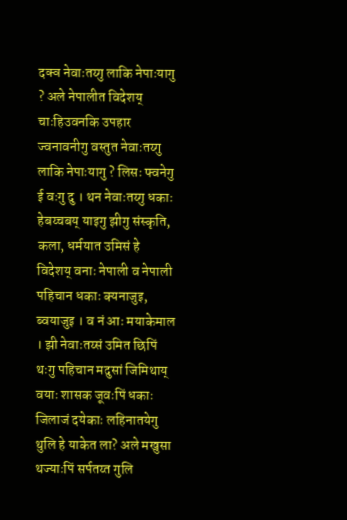दक्व नेवाःतय्गु लाकि नेपाःयागु ? अले नेपालीत विदेशय् चाःहिउवनकि उपहार ज्वनावनीगु वस्तुत नेवाःतय्गु लाकि नेपाःयागु ? लिसः फ्वनेगु ई वःगु दु । थन नेवाःतय्गु धकाः हेबय्चबय् याइगु झीगु संस्कृति, कला, धर्मयात उमिसं हे विदेशय् वनाः नेपाली व नेपाली पहिचान धकाः क्यनाजुइ, ब्वयाजुइ । व नं आः मयाकेमाल । झी नेवाःतय्सं उमित छिपिं थःगु पहिचान मदुसां जिमिथाय् वयाः शासक जूवःपिं धकाः जिलाजं दयेकाः लहिनातयेगु थुलि हे याकेत ला? अले मखुसा थज्याःपिं सर्पतय्त गुलि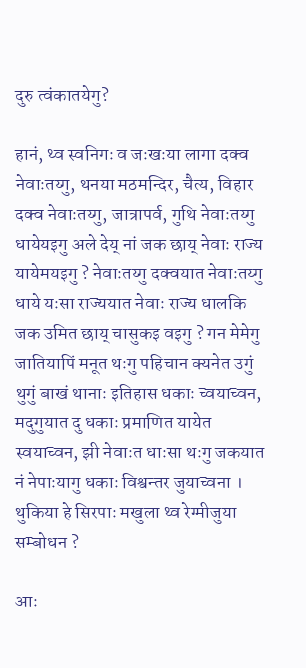दुरु त्वंकातयेगु?

हानं, थ्व स्वनिगः व जःखःया लागा दक्व नेवाःतय्गु, थनया मठमन्दिर, चैत्य, विहार दक्व नेवाःतय्गु, जात्रापर्व, गुथि नेवाःतय्गु धायेयइगु अले देय् नां जक छाय् नेवाः राज्य यायेमयइगु ? नेवाःतय्गु दक्वयात नेवाःतय्गु धाये यःसा राज्ययात नेवाः राज्य धालकि जक उमित छाय् चासुकइ वइगु ? गन मेमेगु जातियापिं मनूत थःगु पहिचान क्यनेत उगुं थुगुं बाखं थानाः इतिहास धकाः च्वयाच्वन, मदुगुयात दु धकाः प्रमाणित यायेत स्वयाच्वन, झी नेवाःत धाःसा थःगु जकयात नं नेपाःयागु धकाः विश्वन्तर जुयाच्वना । थुकिया हे सिरपाः मखुला थ्व रेग्मीजुया सम्बोधन ?

आः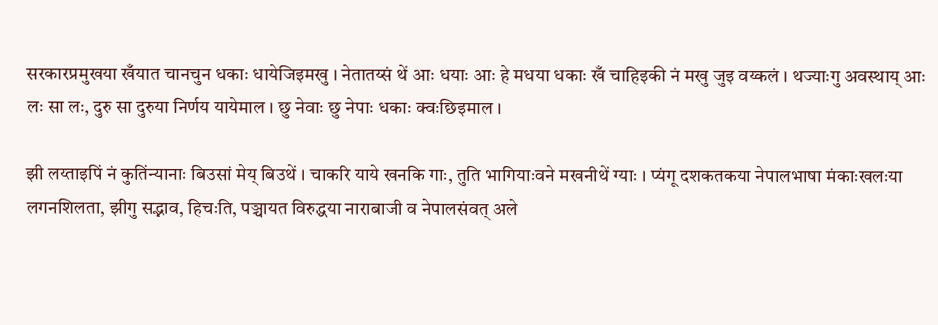सरकारप्रमुखया खँयात चानचुन धकाः धायेजिइमखु । नेतातय्सं थें आः धयाः आः हे मधया धकाः खँ चाहिइकी नं मखु जुइ वय्कलं । थज्याःगु अवस्थाय् आः लः सा लः, दुरु सा दुरुया निर्णय यायेमाल । छु नेवाः छु नेपाः धकाः क्वःछिइमाल ।

झी लय्ताइपिं नं कुतिंन्यानाः बिउसां मेय् बिउथें । चाकरि याये खनकि गाः, तुति भागियाःवने मखनीथें ग्याः । प्यंगू दशकतकया नेपालभाषा मंकाःखलःया लगनशिलता, झीगु सद्भाव, हिचःति, पञ्चायत विरुद्धया नाराबाजी व नेपालसंवत् अले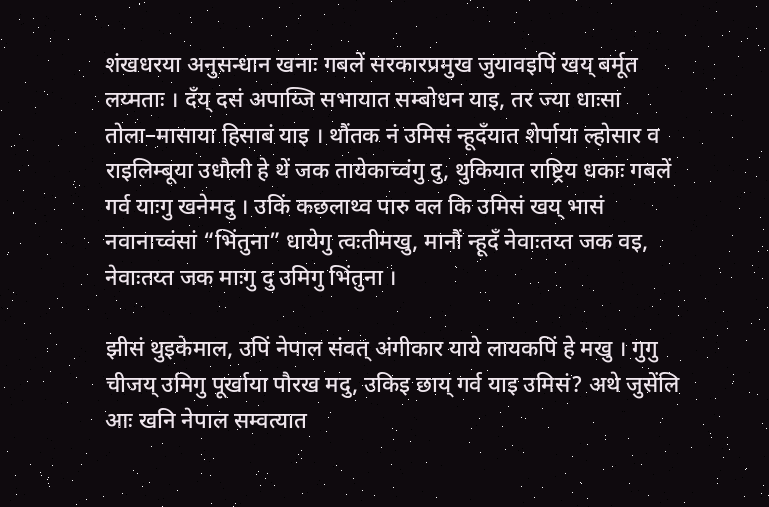शंखधरया अनुसन्धान खनाः गबलें सरकारप्रमुख जुयावइपिं खय् बर्मूत लय्मताः । दँय् दसं अपाय्जि सभायात सम्बोधन याइ, तर ज्या धाःसा तोला–मासाया हिसाबं याइ । थौंतक नं उमिसं न्हूदँयात शेर्पाया ल्होसार व राइलिम्बूया उधौली हे थें जक तायेकाच्वंगु दु, थुकियात राष्ट्रिय धकाः गबलें गर्व याःगु खनेमदु । उकिं कछलाथ्व पारु वल कि उमिसं खय् भासं नवानाच्वंसां “भिंतुना” धायेगु त्वःतीमखु, मानौं न्हूदँ नेवाःतय्त जक वइ, नेवाःतय्त जक माःगु दु उमिगु भिंतुना ।

झीसं थुइकेमाल, उपिं नेपाल संवत् अंगीकार याये लायकपिं हे मखु । गुगु चीजय् उमिगु पूर्खाया पौरख मदु, उकिइ छाय् गर्व याइ उमिसं? अथे जुसेंलि आः खनि नेपाल सम्वत्यात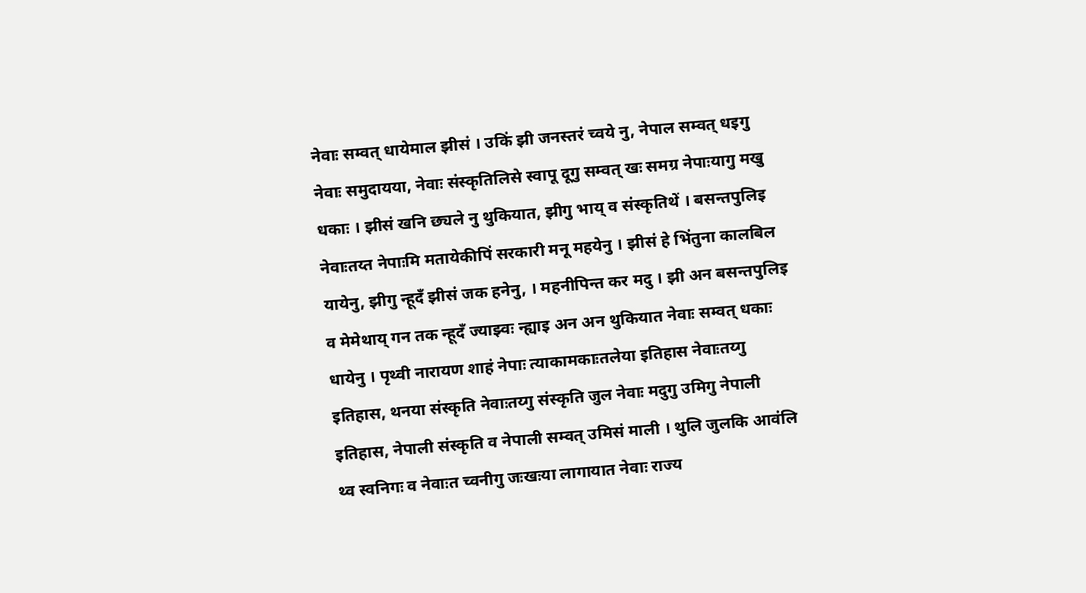नेवाः सम्वत् धायेमाल झीसं । उकिं झी जनस्तरं च्वये नु, नेपाल सम्वत् धइगु नेवाः समुदायया, नेवाः संस्कृतिलिसे स्वापू दूगु सम्वत् खः समग्र नेपाःयागु मखु धकाः । झीसं खनि छ्यले नु थुकियात, झीगु भाय् व संस्कृतिथें । बसन्तपुलिइ नेवाःतय्त नेपाःमि मतायेकीपिं सरकारी मनू महयेनु । झीसं हे भिंतुना कालबिल यायेनु, झीगु न्हूदँ झीसं जक हनेनु, । महनीपिन्त कर मदु । झी अन बसन्तपुलिइ व मेमेथाय् गन तक न्हूदँ ज्याझ्वः न्ह्याइ अन अन थुकियात नेवाः सम्वत् धकाः धायेनु । पृथ्वी नारायण शाहं नेपाः त्याकामकाःतलेया इतिहास नेवाःतय्गु इतिहास, थनया संस्कृति नेवाःतय्गु संस्कृति जुल नेवाः मदुगु उमिगु नेपाली इतिहास, नेपाली संस्कृति व नेपाली सम्वत् उमिसं माली । थुलि जुलकि आवंलि थ्व स्वनिगः व नेवाःत च्वनीगु जःखःया लागायात नेवाः राज्य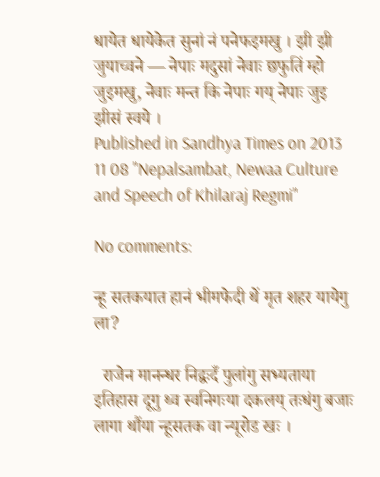धायेत धायेकेत सुनां नं पनेफइमखु । झी झी जुयाच्वने — नेपाः मदुसां नेवाः छफुतिं म्हो जुइमखु, नेवाः मन्त कि नेपाः गय् नेपाः जुइ झीसं स्वये ।
Published in Sandhya Times on 2013 11 08 "Nepalsambat, Newaa Culture and Speech of Khilaraj Regmi"

No comments:

न्हू सतकयात हानं भीमफेदी थें मृत शहर यायेगु ला?

  राजेन मानन्धर निद्वःदँ पुलांगु सभ्यताया इतिहास दूगु थ्व स्वनिगःया दकलय् तःधंगु बजाः लागा थौंया न्हूसतक वा न्यूरोड खः ।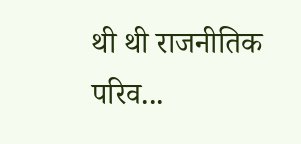थी थी राजनीतिक परिव...